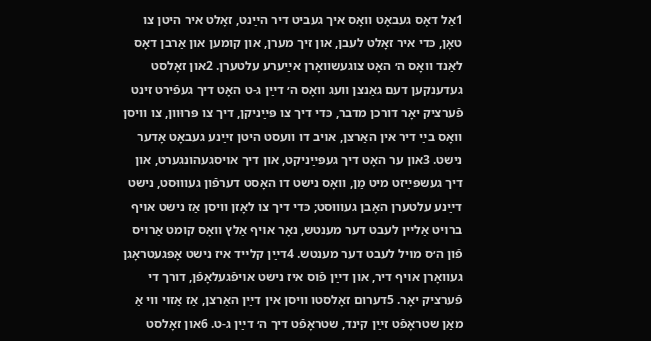1אַל דאָס געבאָט װאָס איך געביט דיר הײַנט, זאָלט איר היטן צו טאָן, כּדי איר זאָלט לעבן, און זיך מערן, און קומען און אַרבן דאָס לאַנד װאָס ה׳ האָט צוגעשװאָרן אײַערע עלטערן. 2און זאָלסט געדענקען דעם גאַנצן װעג װאָס ה׳ דײַן ג-ט האָט דיך געפֿירט זינט פֿערציק יאָר דורכן מדבר, כּדי דיך צו פּײַניקן, דיך צו פּרוּװן, צו װיסן װאָס בײַ דיר אין האַרצן, אױב דו װעסט היטן זײַנע געבאָט אָדער נישט. 3און ער האָט דיך געפּײַניקט, און דיך אױסגעהונגערט, און דיך געשפּײַזט מיט מַן, װאָס נישט דו האָסט דערפֿון געװוּסט, נישט דײַנע עלטערן האָבן געװוּסט; כּדי דיך צו לאָזן װיסן אַז נישט אױף ברױט אַלײן לעבט דער מענטש, נאָר אױף אַלץ װאָס קומט אַרױס פֿון ה׳ס מױל לעבט דער מענטש. 4דײַן קלײד איז נישט אָפּגעטראָגן געװאָרן אױף דיר, און דײַן פֿוס איז נישט אױפֿגעלאָפֿן, דורך די פֿערציק יאָר. 5דערום זאָלסטו װיסן אין דײַן האַרצן, אַז אַזױ װי אַ מאַן שטראָפֿט זײַן קינד, שטראָפֿט דיך ה׳ דײַן ג-ט. 6און זאָלסט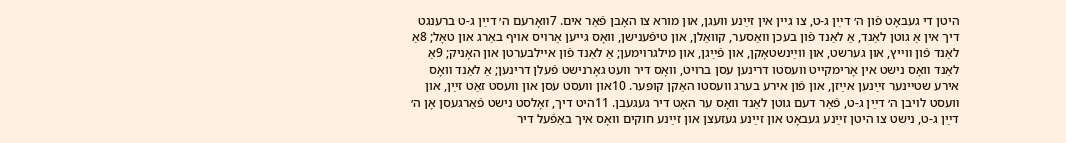היטן די געבאָט פֿון ה׳ דײַן ג-ט, צו גײן אין זײַנע װעגן, און מורא צו האָבן פֿאַר אים. 7װאָרעם ה׳ דײַן ג-ט ברענגט דיך אין אַ גוטן לאַנד, אַ לאַנד פֿון בעכן װאַסער, קװאַלן, און טיפֿענישן, װאָס גײען אַרױס אױף באַרג און טאָל; 8אַ לאַנד פֿון װײץ, און גערשט, און װײַנשטאָקן, און פֿײַגן, און מילגרױמען; אַ לאַנד פֿון אײלבערטן און האָניק; 9אַ לאַנד װאָס נישט אין אָרימקײט װעסטו דרינען עסן ברױט, װאָס דיר װעט גאָרנישט פֿעלן דרינען; אַ לאַנד װאָס אירע שטײנער זײַנען אײַזן, און פֿון אירע בערג װעסטו האַקן קופּער. 10און װעסט עסן און װעסט זאַט זײַן, און װעסט לױבן ה׳ דײַן ג-ט, פֿאַר דעם גוטן לאַנד װאָס ער האָט דיר געגעבן. 11היט דיך, זאָלסט נישט פֿאַרגעסן אָן ה׳ דײַן ג-ט, נישט צו היטן זײַנע געבאָט און זײַנע געזעצן און זײַנע חוקים װאָס איך באַפֿעל דיר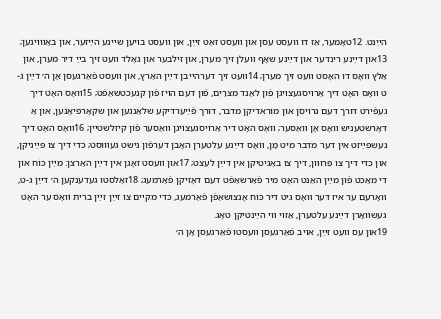הײַנט. 12טאָמער, אַז דו װעסט עסן און װעסט זאַט זײַן, און װעסט בױען שײנע הײַזער, און באַװױנען; 13און דײַנע רינדער און דײַנע שאָף װעלן זיך מערן, און זילבער און גאָלד װעט זיך בײַ דיר מערן, און אַלץ װאָס דו האָסט װעט זיך מערן; 14װעט זיך דערהײבן דײַן האַרץ, און װעסט פֿאַרגעסן אָן ה׳ דײַן ג-ט װאָס האָט דיך אַרױסגעצױגן פֿון לאַנד מִצרַיִם, פֿון דעם הױז פֿון קנעכטשאַפֿט; 15װאָס האָט דיך געפֿירט דורך דעם גרױסן און מוראדיקן מדבר, דורך פֿײַערדיקע שלאַנגען און שקאָרפּיאָנען, און אַ דאָרשטעניש װאָס אָן װאַסער; װאָס האָט דיר אַרױסגעצױגן װאַסער פֿון קיזלשטײן; 16װאָס האָט דיך געשפּײַזט אין דער מדבר מיט מַן, װאָס דײַנע עלטערן האָבן דערפֿון נישט געװוּסט; כּדי דיך צו פּײַניקן, און כּדי דיך צו פּרוּװן, דיך צו באַגיטיקן אין דײַן לעצט; 17און װעסט זאָגן אין דײַן האַרצן: מײַן כּוֹח און די מאַכט פֿון מײַן האַנט האָט מיר פֿאַרשאַפֿט דעם דאָזיקן פֿאַרמעג; 18זאָלסטו געדענקען ה׳ דײַן ג-ט, װאָרעם ער איז דער װאָס גיט דיר כּוֹח אָנצושאַפֿן פֿאַרמעג, כּדי מקײם צו זײַן זײַן ברית װאָס ער האָט געשװאָרן דײַנע עלטערן, אַזױ װי הײַנטיקן טאָג.
19און עס װעט זײַן, אױב פֿאַרגעסן װעסטו פֿאַרגעסן אָן ה׳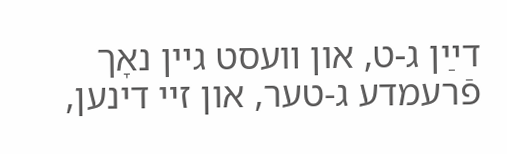דײַן ג-ט, און װעסט גײן נאָך פֿרעמדע ג‑טער, און זײ דינען,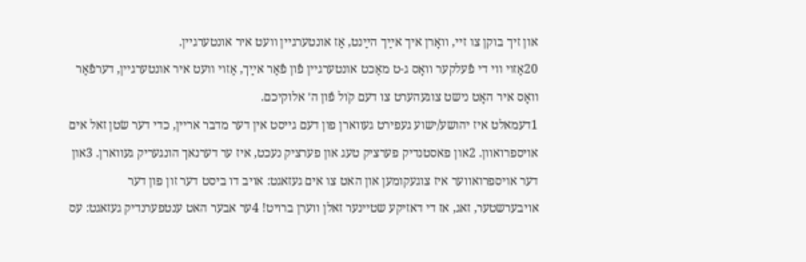און זיך בוקן צו זײ, װאָרן איך אײַך הײַנט, אַז אונטערגײן װעט איר אונטערגײן.
20אַזױ װי די פֿעלקער װאָס ג-ט מאַכט אונטערגײן פֿון פֿאַר אײַך, אַזױ װעט איר אונטערגײן, דערפֿאַר װאָס איר האָט נישט צוגעהערט צו דעם קֹול פֿון ה׳ אלוקיכם.
1דעמאלט איז יהושע/ישוע געפירט געווארן פון דעם גייסט אין דער מדבר אריין, כדי דער שׂטן זאל אים אויספרואוון. 2און פאסטנדיק פערציק טעג און פערציק נעכט, איז ער דערנאך הונגעריק געווארן. 3און דער אויספרואווער איז צוגעקומען און האט צו אים געזאגט: אויב דו ביסט דער זון פון דער אויבערשטער, זאג, אז די דאזיקע שטיינער זאלן ווערן ברויט! 4ער אבער האט ענטפערנדיק געזאגט: עס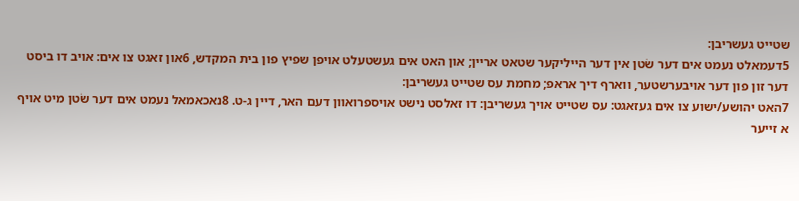שטייט געשריבן:
5דעמאלט נעמט אים דער שׂטן אין דער הייליקער שטאט אריין; און האט אים געשטעלט אויפן שפיץ פון בית המקדש, 6און זאגט צו אים: אויב דו ביסט דער זון פון דער אויבערשטער, ווארף דיך אראפ; מחמת עס שטייט געשריבן:
7האט יהושע/ישוע צו אים געזאגט: עס שטייט אויך געשריבן: דו זאלסט נישט אויספרואוון דעם האר, דיין ג‑ט. 8נאכאמאל נעמט אים דער שׂטן מיט אויף א זייער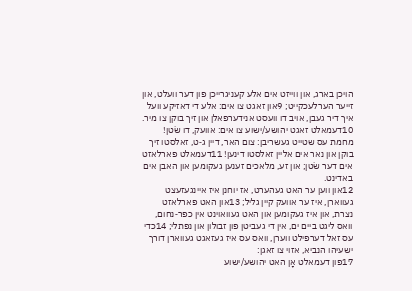הויכן בארג, און ווייזט אים אלע קעניגרייכן פון דער וועלט, און זייער הערלעכקייט; 9און זאגט צו אים: אלע די דאזיקע וועל איך דיר געבן, אויב דו וועסט אנידערפאלן און זיך בוקן צו מיר. 10דעמאלט זאגט יהושע/ישוע צו אים: אוועק, דו שׂטן! מחמת עס שטייט געשריבן: צום האר, דיין ג‑ט, זאלסטו זיך בוקן און נאר אים אליין זאלסטו דינען! 11דעמאלט פארלאזט אים דער שׂטן; און זע, מלאכים זענען געקומען און האבן אים באדינט.
12און ווען ער האט געהערט, אז יוחנן איז איינגעזעצט געווארן, איז ער אוועק קיין גליל; 13און האט פארלאזט נצרת, און איז געקומען און האט געוואוינט אין כפר‑נחום, וואס ליגט ביים ים, אין די געביטן פון זבולון און נפתלי; 14כדי עס זאל דערפילט ווערן, וואס עס איז געזאגט געווארן דורך ישעיהו הנביא, אזוי צו זאגן:
17פון דעמאלט אָן האט יהושע/ישוע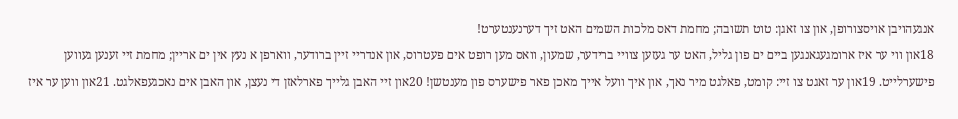אנגעהויבן אויסצורופן, און צו זאגן: טוט תשובה; מחמת דאס מלכות השמים האט זיך דערנענטערט!
18און ווי ער איז ארומגעגאנגען ביים ים פון גליל, האט ער געזען צוויי ברידער, שמעון, וואס מען רופט אים פעטרוס, און אנדריי זיין ברודער, ווארפן א נעץ אין ים אריין; מחמת זיי זענען געווען פישערלייט. 19און ער זאגט צו זיי: קומט, פאלגט מיר נאך, און איך וועל אייך מאכן פאר פישערס פון מענטשן! 20און זיי האבן גלייך פארלאזן די נעצן, און האבן אים נאכגעפאלגט. 21און ווען ער איז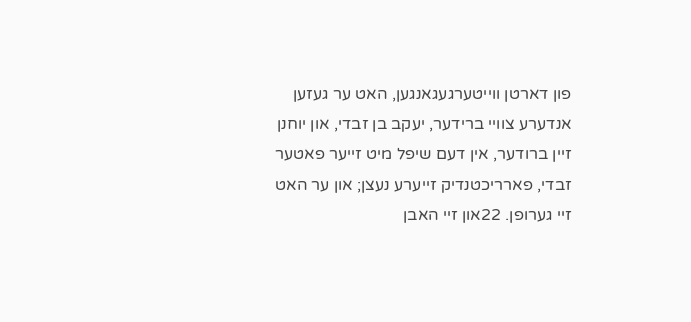פון דארטן ווייטערגעגאנגען, האט ער געזען אנדערע צוויי ברידער, יעקב בן זבדי, און יוחנן זיין ברודער, אין דעם שיפל מיט זייער פאטער זבדי, פארריכטנדיק זייערע נעצן; און ער האט זיי גערופן. 22און זיי האבן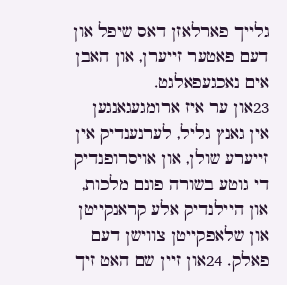גלייך פארלאזן דאס שיפל און דעם פאטער זייערן, און האבן אים נאכגעפאלגט.
23און ער איז ארומגעגאנגען אין גאנץ גליל, לערנענדיק אין זייערע שולן, און אויסרופנדיק די גוטע בשורה פונם מלכות, און היילנדיק אלע קראנקייטן און שלאפקייטן צווישן דעם פאלק. 24און זיין שם האט זיך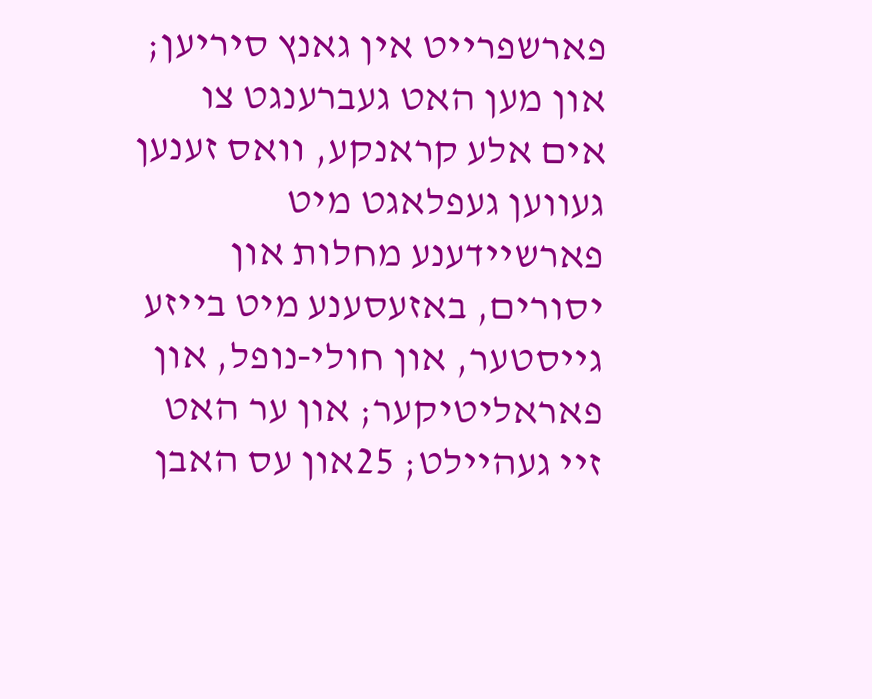פארשפרייט אין גאנץ סיריען; און מען האט געברענגט צו אים אלע קראנקע, וואס זענען געווען געפלאגט מיט פארשיידענע מחלות און יסורים, באזעסענע מיט בייזע גייסטער, און חולי‑נופל, און פאראליטיקער; און ער האט זיי געהיילט; 25און עס האבן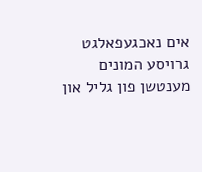אים נאכגעפאלגט גרויסע המונים מענטשן פון גליל און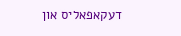דעקאפאליס און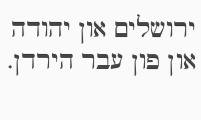ירושלים און יהודה און פון עבר הירדן.